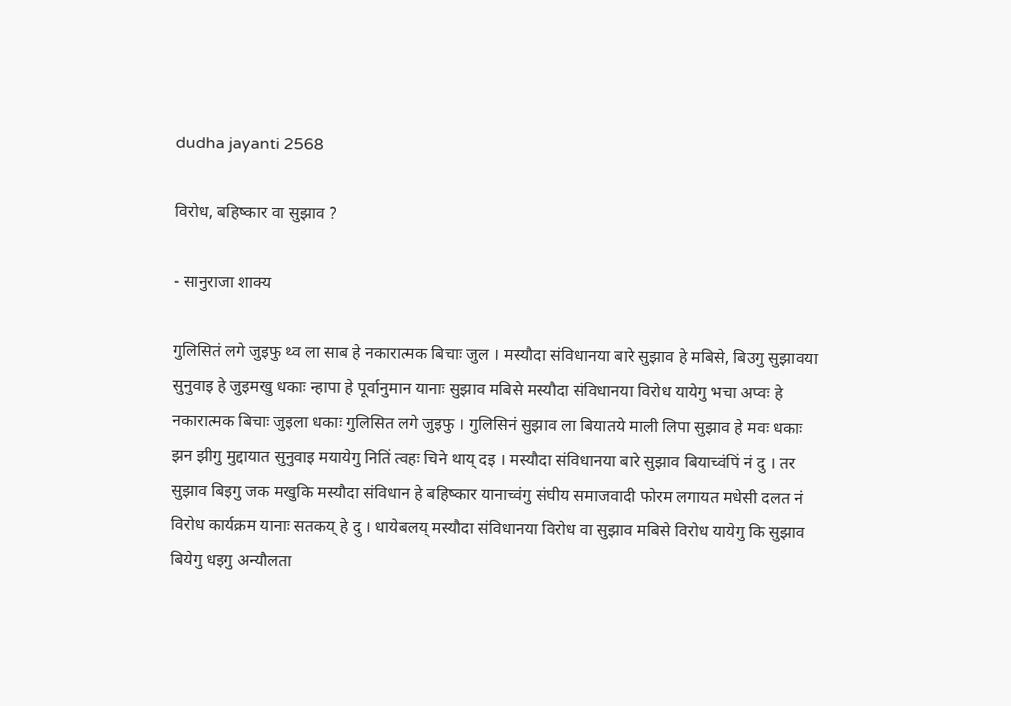dudha jayanti 2568

विरोध, बहिष्कार वा सुझाव ?

- सानुराजा शाक्य

गुलिसितं लगे जुइफु थ्व ला साब हे नकारात्मक बिचाः जुल । मस्यौदा संविधानया बारे सुझाव हे मबिसे, बिउगु सुझावया सुनुवाइ हे जुइमखु धकाः न्हापा हे पूर्वानुमान यानाः सुझाव मबिसे मस्यौदा संविधानया विरोध यायेगु भचा अप्वः हे नकारात्मक बिचाः जुइला धकाः गुलिसित लगे जुइफु । गुलिसिनं सुझाव ला बियातये माली लिपा सुझाव हे मवः धकाः झन झीगु मुद्दायात सुनुवाइ मयायेगु नितिं त्वहः चिने थाय् दइ । मस्यौदा संविधानया बारे सुझाव बियाच्वंपिं नं दु । तर सुझाव बिइगु जक मखुकि मस्यौदा संविधान हे बहिष्कार यानाच्वंगु संघीय समाजवादी फोरम लगायत मधेसी दलत नं विरोध कार्यक्रम यानाः सतकय् हे दु । धायेबलय् मस्यौदा संविधानया विरोध वा सुझाव मबिसे विरोध यायेगु कि सुझाव बियेगु धइगु अन्यौलता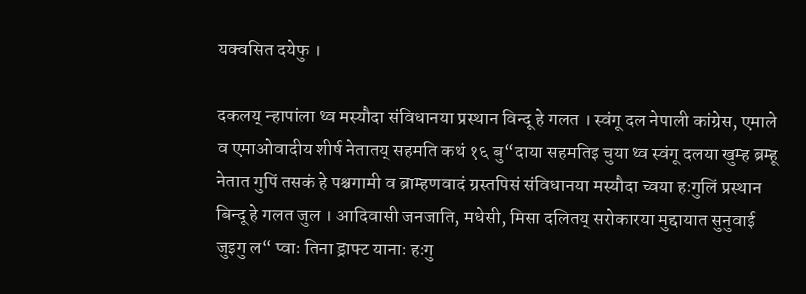यक्वसित दयेफु ।

दकलय् न्हापांला थ्व मस्यौदा संविधानया प्रस्थान विन्दू हे गलत । स्वंगू दल नेपाली कांग्रेस, एमाले व एमाओवादीय शीर्ष नेतातय् सहमति कथं १६ बु“दाया सहमतिइ चुया थ्व स्वंगू दलया खुम्ह ब्रम्हू नेतात गुपिं तसकं हे पश्चगामी व ब्राम्हणवादं ग्रस्तपिसं संविधानया मस्यौदा च्वया हःगुलिं प्रस्थान बिन्दू हे गलत जुल । आदिवासी जनजाति, मधेसी, मिसा दलितय् सरोकारया मुद्दायात सुनुवाई जुइगु ल“ प्वाः तिना ड्राफ्ट यानाः हःगु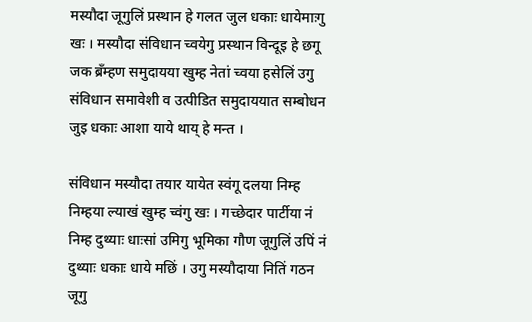मस्यौदा जूगुलिं प्रस्थान हे गलत जुल धकाः धायेमाःगु खः । मस्यौदा संविधान च्वयेगु प्रस्थान विन्दूइ हे छगू जक ब्रँम्हण समुदायया खुम्ह नेतां च्वया हसेलिं उगु संविधान समावेशी व उत्पीडित समुदाययात सम्बोधन जुइ धकाः आशा याये थाय् हे मन्त ।

संविधान मस्यौदा तयार यायेत स्वंगू दलया निम्ह निम्हया ल्याखं खुम्ह च्वंगु खः । गच्छेदार पार्टीया नं निम्ह दुथ्याः धाःसां उमिगु भूमिका गौण जूगुलिं उपिं नं दुथ्याः धकाः धाये मछिं । उगु मस्यौदाया नितिं गठन जूगु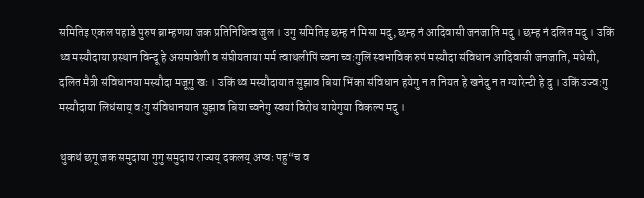समितिइ एकल पहाडे पुरुष ब्राम्हणया जक प्रतिनिधित्व जुल । उगु समितिइ छम्ह नं मिसा मदु, छम्ह नं आदिवासी जनजाति मदु । छम्ह नं दलित मदु । उकिं थ्व मस्यौदाया प्रस्थान विन्दू हे असमावेशी व संघीयताया मर्म त्वाथलीपिं च्वना च्वःगुलिं स्वभाविक रुपं मस्यौदा संविधान आदिवासी जनजाति, मधेसी, दलित मैत्री संविधानया मस्यौदा मजूगु खः । उकिं थ्व मस्यौदायात सुझाव बिया भिंका संविधान हयेगु न त नियत हे खनेदु न त ग्यारेन्टी हे दु । उकिं उज्वःगु मस्यौदाया लिधंसाय् वःगु संविधानयात सुझाव बिया च्वनेगु स्वयां विरोध यायेगुया विकल्प मदु ।

थुकथं छगू जक समुदाया गुगु समुदाय राज्यय् दकलय् अप्वः पहु“च व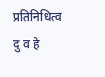प्रतिनिधित्व दु व हे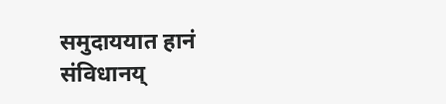समुदाययात हानं संविधानय्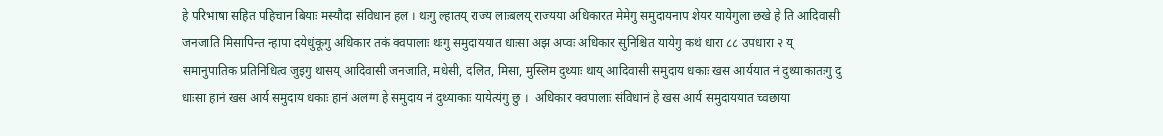हे परिभाषा सहित पहिचान बियाः मस्यौदा संविधान हल । थःगु ल्हातय् राज्य लाःबलय् राज्यया अधिकारत मेमेगु समुदायनाप शेयर यायेगुला छखे हे ति आदिवासी जनजाति मिसापिन्त न्हापा दयेधुंकूगु अधिकार तकं क्वपालाः थःगु समुदाययात धाःसा अझ अप्वः अधिकार सुनिश्चित यायेगु कथं धारा ८८ उपधारा २ य् समानुपातिक प्रतिनिधित्व जुइगु थासय् आदिवासी जनजाति, मधेसी, दलित, मिसा, मुस्लिम दुथ्याः थाय् आदिवासी समुदाय धकाः खस आर्ययात नं दुथ्याकातःगु दु धाःसा हानं खस आर्य समुदाय धकाः हानं अलग्ग हे समुदाय नं दुथ्याकाः यायेत्यंगु छु ।  अधिकार क्वपालाः संविधानं हे खस आर्य समुदाययात च्वछाया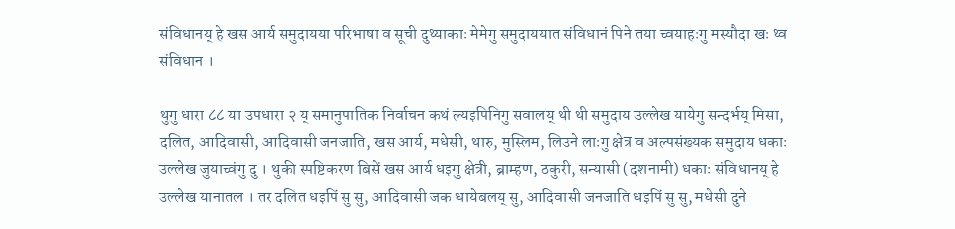संविधानय् हे खस आर्य समुदायया परिभाषा व सूची दुथ्याकाः मेमेगु समुदाययात संविधानं पिने तया च्वयाहःगु मस्यौदा खः थ्व संविधान ।

थुगु धारा ८८ या उपधारा २ य् समानुपातिक निर्वाचन कथं ल्यइपिनिगु सवालय् थी थी समुदाय उल्लेख यायेगु सन्दर्भय् मिसा, दलित, आदिवासी, आदिवासी जनजाति, खस आर्य, मधेसी, थारु, मुस्लिम, लिउने लाःगु क्षेत्र व अल्पसंख्यक समुदाय धकाः उल्लेख जुयाच्वंगु दु । थुकी स्पष्टिकरण बिसें खस आर्य धइगु क्षेत्री, ब्राम्हण, ठकुरी, सन्यासी (दशनामी) धकाः संविधानय् हे उल्लेख यानातल । तर दलित धइपिं सु सु, आदिवासी जक धायेबलय् सु, आदिवासी जनजाति धइपिं सु सु, मधेसी दुने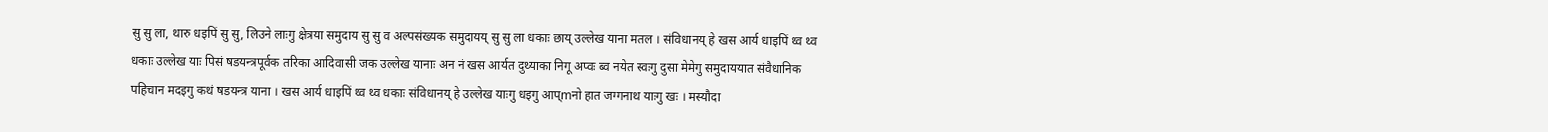सु सु ला, थारु धइपिं सु सु, लिउने लाःगु क्षेत्रया समुदाय सु सु व अल्पसंख्यक समुदायय् सु सु ला धकाः छाय् उल्लेख याना मतल । संविधानय् हे खस आर्य धाइपिं थ्व थ्व धकाः उल्लेख याः पिसं षडयन्त्रपूर्वक तरिका आदिवासी जक उल्लेख यानाः अन नं खस आर्यत दुथ्याका निगू अप्वः ब्व नयेत स्वःगु दुसा मेमेगु समुदाययात संवैधानिक पहिचान मदइगु कथं षडयन्त्र याना । खस आर्य धाइपिं थ्व थ्व धकाः संविधानय् हे उल्लेख याःगु धइगु आप्mनो हात जग्गनाथ याःगु खः । मस्यौदा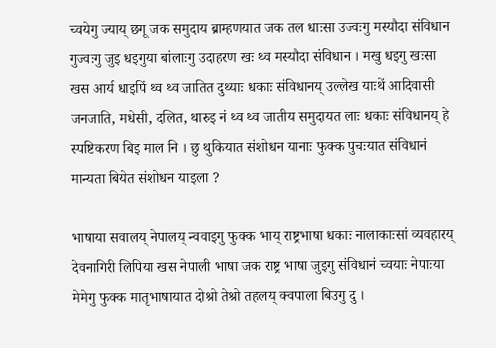च्वयेगु ज्याय् छगू जक समुदाय ब्राम्हणयात जक तल धाःसा उज्वःगु मस्यौदा संविधान गुज्वःगु जुइ धइगुया बांलाःगु उदाहरण खः थ्व मस्यौदा संविधान । मखु धइगु खःसा खस आर्य धाइपिं थ्व थ्व जातित दुथ्याः धकाः संविधानय् उल्लेख याःथें आदिवासी जनजाति, मधेसी, दलित, थारुइ नं थ्व थ्व जातीय समुदायत लाः धकाः संविधानय् हे स्पष्टिकरण बिइ माल नि । छु थुकियात संशोधन यानाः फुक्क पुचःयात संविधानं मान्यता बियेत संशोधन याइला ?

भाषाया सवालय् नेपालय् न्ववाइगु फुक्क भाय् राष्ट्रभाषा धकाः नालाकाःसां व्यवहारय् देवनागिरी लिपिया खस नेपाली भाषा जक राष्ट्र भाषा जुइगु संविधानं च्वयाः नेपाःया मेमेगु फुक्क मातृभाषायात दोश्रो तेश्रो तहलय् क्वपाला बिउगु दु ।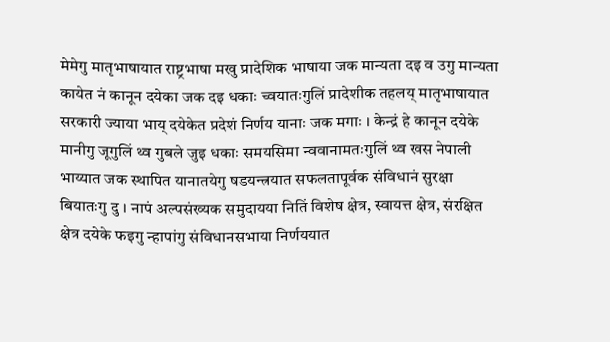मेमेगु मातृभाषायात राष्ट्रभाषा मखु प्रादेशिक भाषाया जक मान्यता दइ व उगु मान्यता कायेत नं कानून दयेका जक दइ धकाः च्वयातःगुलिं प्रादेशीक तहलय् मातृभाषायात सरकारी ज्याया भाय् दयेकेत प्रदेशं निर्णय यानाः जक मगाः । केन्द्रं हे कानून दयेके मानीगु जूगुलिं थ्व गुबले जुइ धकाः समयसिमा न्ववानामतःगुलिं थ्व खस नेपाली भाय्यात जक स्थापित यानातयेगु षडयन्त्रयात सफलतापूर्वक संविधानं सुरक्षा बियातःगु दु । नापं अल्पसंख्यक समुदायया नितिं विशेष क्षेत्र, स्वायत्त क्षेत्र, संरक्षित क्षेत्र दयेके फइगु न्हापांगु संविधानसभाया निर्णययात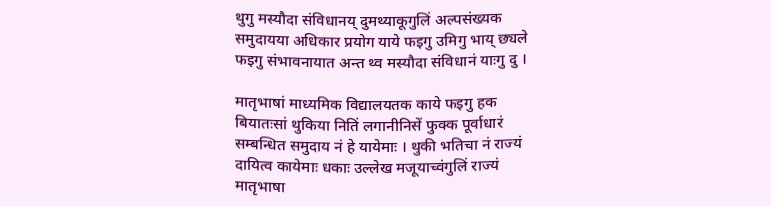थुगु मस्यौदा संविधानय् दुमथ्याकूगुलिं अल्पसंख्यक समुदायया अधिकार प्रयोग याये फइगु उमिगु भाय् छ्यले फइगु संभावनायात अन्त थ्व मस्यौदा संविधानं याःगु दु ।

मातृभाषां माध्यमिक विद्यालयतक काये फइगु हक बियातःसां थुकिया नितिं लगानीनिसें फुक्क पूर्वाधारं सम्बन्धित समुदाय नं हे यायेमाः । थुकी भतिचा नं राज्यं दायित्व कायेमाः धकाः उल्लेख मजूयाच्वंगुलिं राज्यं मातृभाषा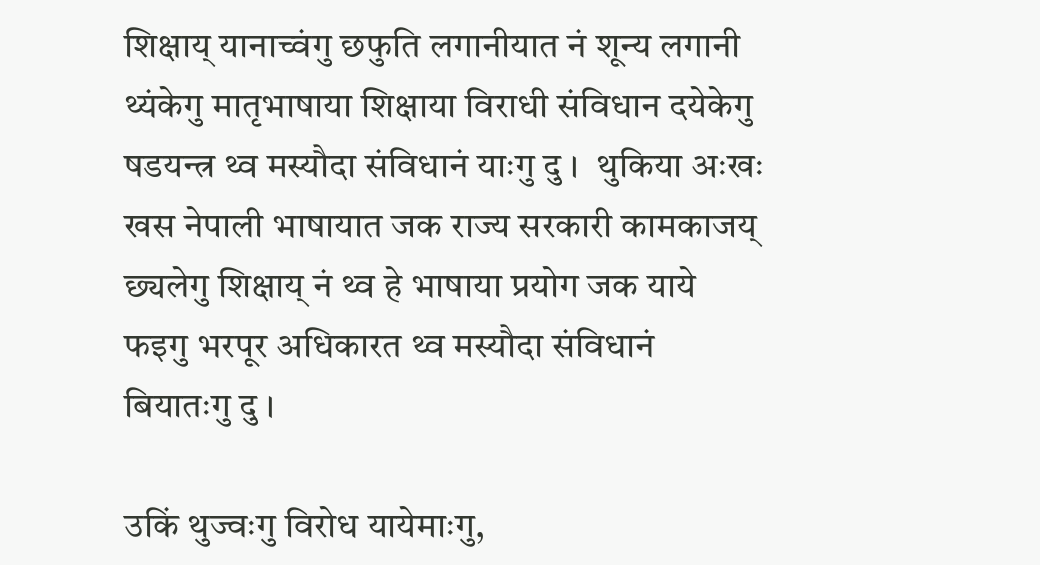शिक्षाय् यानाच्वंगु छफुति लगानीयात नं शून्य लगानी थ्यंकेगु मातृभाषाया शिक्षाया विराधी संविधान दयेकेगु षडयन्त्र थ्व मस्यौदा संविधानं याःगु दु ।  थुकिया अःखः खस नेपाली भाषायात जक राज्य सरकारी कामकाजय् छ्यलेगु शिक्षाय् नं थ्व हे भाषाया प्रयोग जक याये फइगु भरपूर अधिकारत थ्व मस्यौदा संविधानं बियातःगु दु ।

उकिं थुज्वःगु विरोध यायेमाःगु,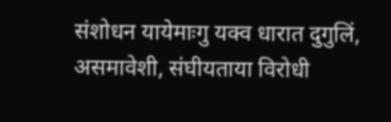संशोधन यायेमाःगु यक्व धारात दुगुलिं, असमावेशी, संघीयताया विरोधी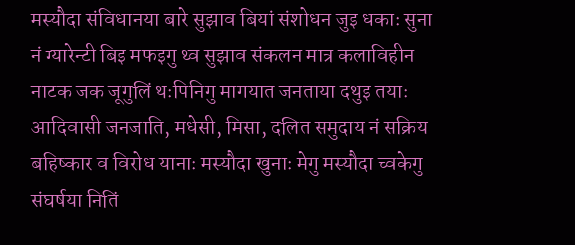मस्यौदा संविधानया बारे सुझाव बियां संशोधन जुइ धकाः सुना नं ग्यारेन्टी बिइ मफइगु थ्व सुझाव संकलन मात्र कलाविहीन नाटक जक जूगुलिं थःपिनिगु मागयात जनताया दथुइ तयाः आदिवासी जनजाति, मधेसी, मिसा, दलित समुदाय नं सक्रिय बहिष्कार व विरोध यानाः मस्यौदा खुनाः मेगु मस्यौदा च्वकेगु संघर्षया नितिं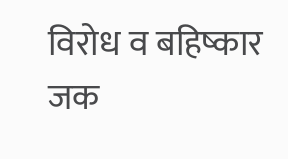विरोध व बहिष्कार जक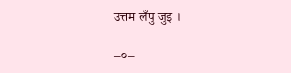उत्तम लँपु जुइ ।

–०–